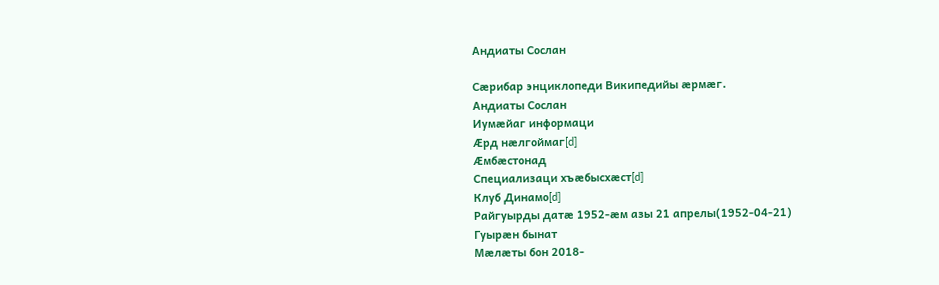Андиаты Сослан

Сæрибар энциклопеди Википедийы æрмæг.
Андиаты Сослан
Иумæйаг информаци
Æрд нæлгоймаг[d]
Æмбæстонад
Специализаци хъæбысхæст[d]
Клуб Динамо[d]
Райгуырды датæ 1952-æм азы 21 апрелы(1952-04-21)
Гуырæн бынат
Мæлæты бон 2018-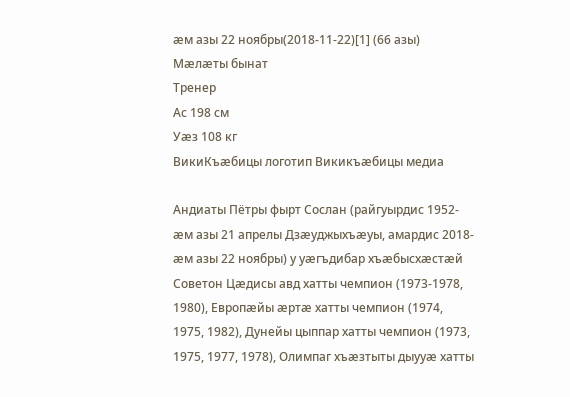æм азы 22 ноябры(2018-11-22)[1] (66 азы)
Мæлæты бынат
Тренер
Ас 198 см
Уæз 108 кг
ВикиКъæбицы логотип Викикъæбицы медиа

Андиаты Пётры фырт Сослан (райгуырдис 1952-æм азы 21 апрелы Дзæуджыхъæуы, амардис 2018-æм азы 22 ноябры) у уæгъдибар хъæбысхæстæй Советон Цæдисы авд хатты чемпион (1973-1978, 1980), Европæйы æртæ хатты чемпион (1974, 1975, 1982), Дунейы цыппар хатты чемпион (1973, 1975, 1977, 1978), Олимпаг хъæзтыты дыууæ хатты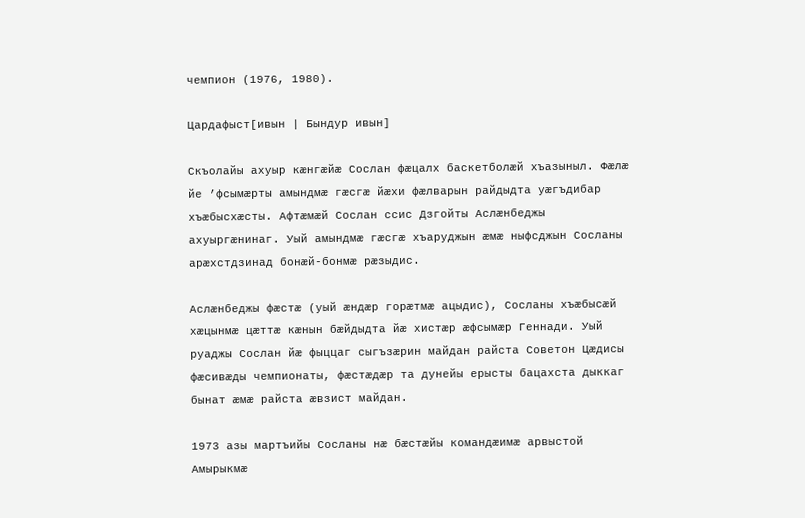чемпион (1976, 1980).

Цардафыст[ивын | Бындур ивын]

Скъолайы ахуыр кæнгæйæ Сослан фæцалх баскетболæй хъазыныл. Фæлæ йе ’фсымæрты амындмæ гæсгæ йæхи фæлварын райдыдта уæгъдибар хъæбысхæсты. Афтæмæй Сослан ссис Дзгойты Аслæнбеджы ахуыргæнинаг. Уый амындмæ гæсгæ хъаруджын æмæ ныфсджын Сосланы арæхстдзинад бонæй-бонмæ рæзыдис.

Аслæнбеджы фæстæ (уый æндæр горæтмæ ацыдис), Сосланы хъæбысæй хæцынмæ цæттæ кæнын бæйдыдта йæ хистæр æфсымæр Геннади. Уый руаджы Сослан йæ фыццаг сыгъзæрин майдан райста Советон Цæдисы фæсивæды чемпионаты, фæстæдæр та дунейы ерысты бацахста дыккаг бынат æмæ райста æвзист майдан.

1973 азы мартъийы Сосланы нæ бæстæйы командæимæ арвыстой Амырыкмæ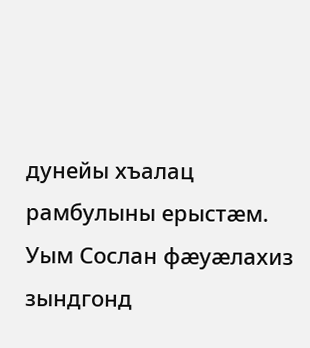дунейы хъалац рамбулыны ерыстæм. Уым Сослан фæуæлахиз зындгонд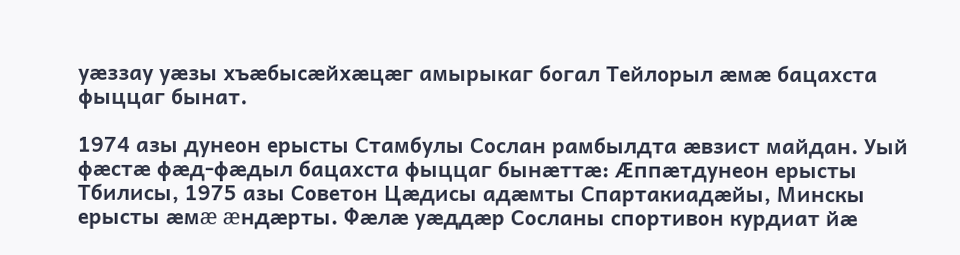уæззау уæзы хъæбысæйхæцæг амырыкаг богал Тейлорыл æмæ бацахста фыццаг бынат.

1974 азы дунеон ерысты Стамбулы Сослан рамбылдта æвзист майдан. Уый фæстæ фæд-фæдыл бацахста фыццаг бынæттæ: Æппæтдунеон ерысты Тбилисы, 1975 азы Советон Цæдисы адæмты Спартакиадæйы, Минскы ерысты æмæ æндæрты. Фæлæ уæддæр Сосланы спортивон курдиат йæ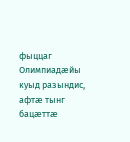фыццаг Олимпиадæйы куыд разындис, афтæ тынг бацæттæ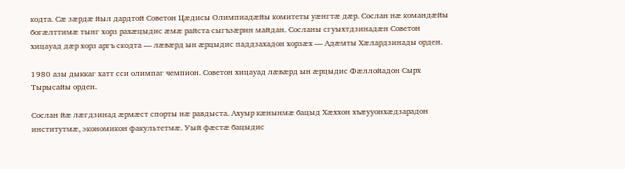кодта. Сæ зæрдæ йыл дардтой Советон Цæдисы Олимпиадæйы комитеты уæнгтæ дæр. Сослан нæ командæйы богæлттимæ тынг хорз рахæцыдис æмæ райста сыгъзæрин майдан. Сосланы сгуыхтдзинадæн Советон хицауад дæр хорз аргъ скодта — лæвæрд ын æрцыдис паддзахадон хорзæх — Адæмты Хæлардзинады орден.

1980 азы дыккаг хатт сси олимпаг чемпион. Советон хицауад лæвæрд ын æрцыдис Фæллойадон Сырх Тырысайы орден.

Сослан йæ лæгдзинад æрмæст спорты нæ равдыста. Ахуыр кæнынмæ бацыд Хæххон хъæууонхæдзарадон институтмæ, экономикон факультетмæ. Уый фæстæ бацыдис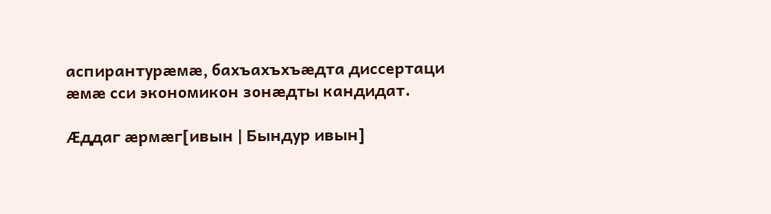аспирантурæмæ, бахъахъхъæдта диссертаци æмæ сси экономикон зонæдты кандидат.

Æддаг æрмæг[ивын | Бындур ивын]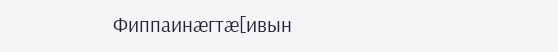Фиппаинæгтæ[ивын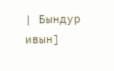| Бындур ивын]